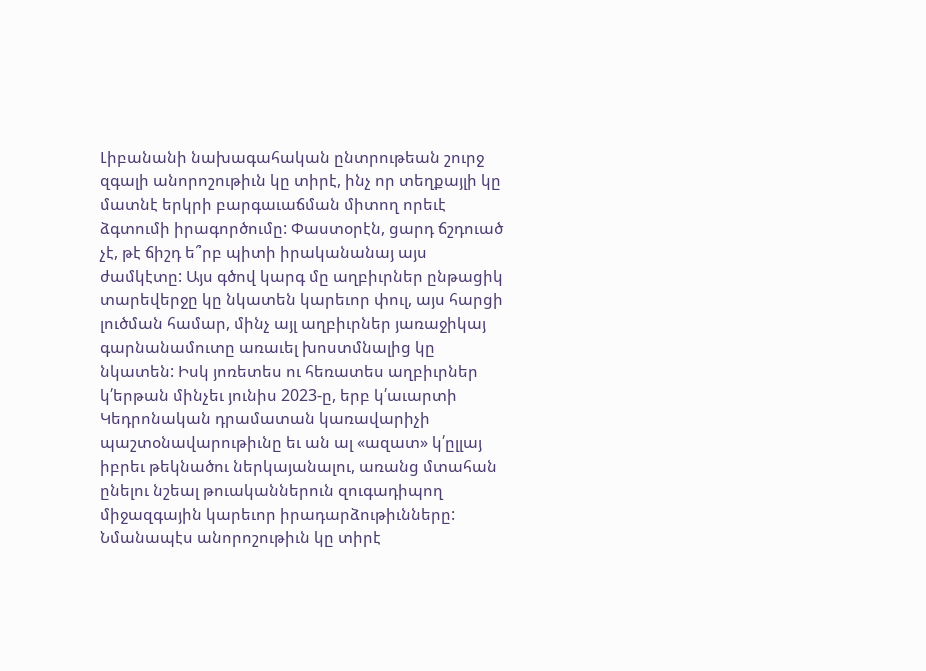Լիբանանի նախագահական ընտրութեան շուրջ զգալի անորոշութիւն կը տիրէ, ինչ որ տեղքայլի կը մատնէ երկրի բարգաւաճման միտող որեւէ ձգտումի իրագործումը: Փաստօրէն, ցարդ ճշդուած չէ, թէ ճիշդ ե՞րբ պիտի իրականանայ այս ժամկէտը: Այս գծով կարգ մը աղբիւրներ ընթացիկ տարեվերջը կը նկատեն կարեւոր փուլ, այս հարցի լուծման համար, մինչ այլ աղբիւրներ յառաջիկայ գարնանամուտը առաւել խոստմնալից կը նկատեն: Իսկ յոռետես ու հեռատես աղբիւրներ կ՛երթան մինչեւ յունիս 2023-ը, երբ կ՛աւարտի Կեդրոնական դրամատան կառավարիչի պաշտօնավարութիւնը եւ ան ալ «ազատ» կ՛ըլլայ իբրեւ թեկնածու ներկայանալու, առանց մտահան ընելու նշեալ թուականներուն զուգադիպող միջազգային կարեւոր իրադարձութիւնները: Նմանապէս անորոշութիւն կը տիրէ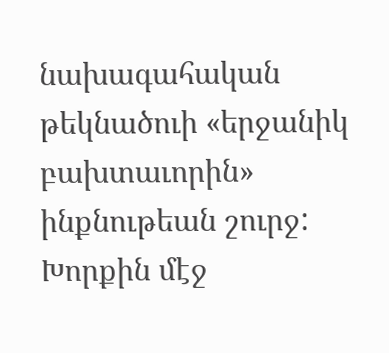նախագահական թեկնածուի «երջանիկ բախտաւորին» ինքնութեան շուրջ: Խորքին մէջ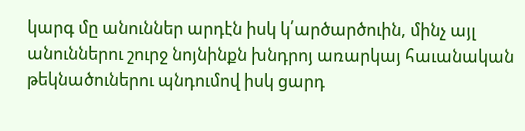կարգ մը անուններ արդէն իսկ կ՛արծարծուին, մինչ այլ անուններու շուրջ նոյնինքն խնդրոյ առարկայ հաւանական թեկնածուներու պնդումով իսկ ցարդ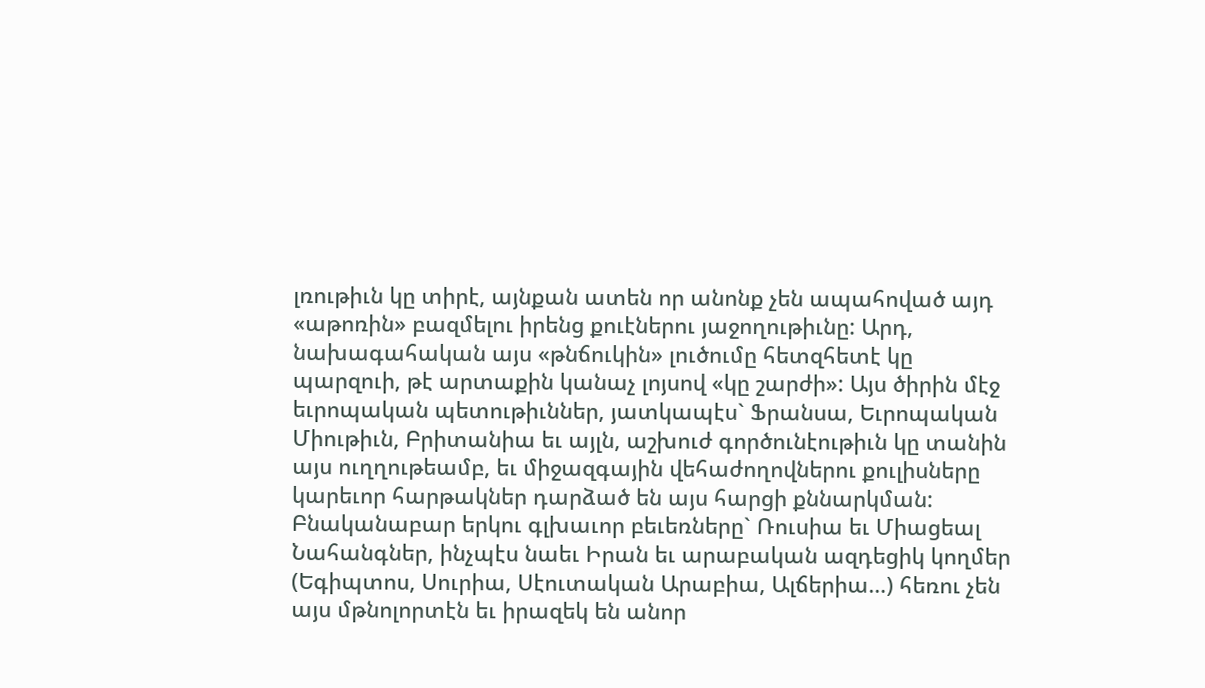լռութիւն կը տիրէ, այնքան ատեն որ անոնք չեն ապահոված այդ «աթոռին» բազմելու իրենց քուէներու յաջողութիւնը: Արդ, նախագահական այս «թնճուկին» լուծումը հետզհետէ կը պարզուի, թէ արտաքին կանաչ լոյսով «կը շարժի»: Այս ծիրին մէջ եւրոպական պետութիւններ, յատկապէս` Ֆրանսա, Եւրոպական Միութիւն, Բրիտանիա եւ այլն, աշխուժ գործունէութիւն կը տանին այս ուղղութեամբ, եւ միջազգային վեհաժողովներու քուլիսները կարեւոր հարթակներ դարձած են այս հարցի քննարկման: Բնականաբար երկու գլխաւոր բեւեռները` Ռուսիա եւ Միացեալ Նահանգներ, ինչպէս նաեւ Իրան եւ արաբական ազդեցիկ կողմեր (Եգիպտոս, Սուրիա, Սէուտական Արաբիա, Ալճերիա…) հեռու չեն այս մթնոլորտէն եւ իրազեկ են անոր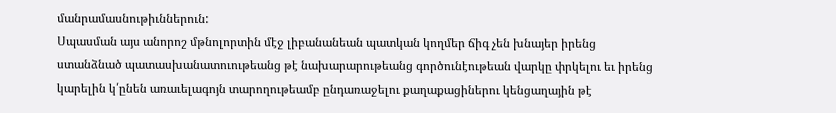մանրամասնութիւններուն:
Սպասման այս անորոշ մթնոլորտին մէջ լիբանանեան պատկան կողմեր ճիգ չեն խնայեր իրենց ստանձնած պատասխանատուութեանց թէ նախարարութեանց գործունէութեան վարկը փրկելու եւ իրենց կարելին կ՛ընեն առաւելագոյն տարողութեամբ ընդառաջելու քաղաքացիներու կենցաղային թէ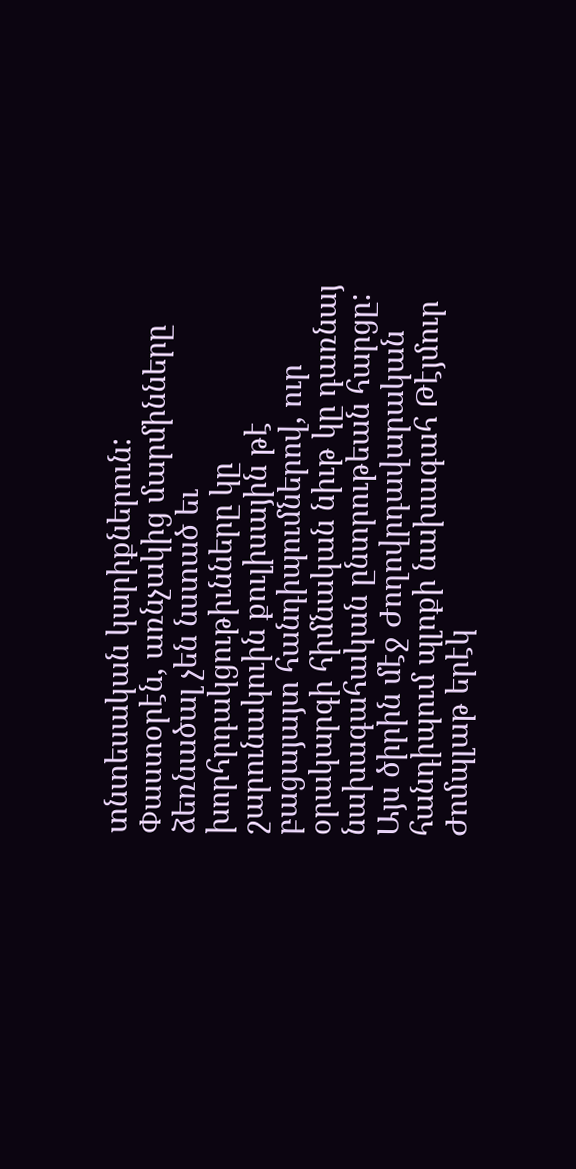տնտեսական կարիքներուն:
Փաստօրէն, առնչակից մարմինները ձեռնածալ չեն նստած եւ խորհրդակցութիւնները կը շարունակուին քուլիսային թէ բացայայտ հանդիպումներով, ուր օրակարգի հիմնական նիւթ կը դառնայ նախագահական ընտրութեան հարցը: Այս ծիրին մէջ Ժողովրդավարական հանդիպում պլոքի նախագահ Թէյմուր Ժոմպլաթ երէկ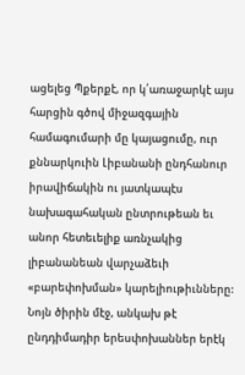ացելեց Պքերքէ, որ կ՛առաջարկէ այս հարցին գծով միջազգային համագումարի մը կայացումը, ուր քննարկուին Լիբանանի ընդհանուր իրավիճակին ու յատկապէս նախագահական ընտրութեան եւ անոր հետեւելիք առնչակից լիբանանեան վարչաձեւի «բարեփոխման» կարելիութիւնները:
Նոյն ծիրին մէջ, անկախ թէ ընդդիմադիր երեսփոխաններ երէկ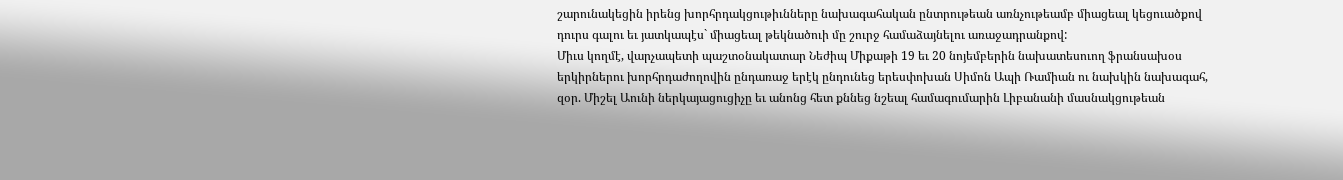շարունակեցին իրենց խորհրդակցութիւնները նախագահական ընտրութեան առնչութեամբ միացեալ կեցուածքով դուրս գալու եւ յատկապէս` միացեալ թեկնածուի մը շուրջ համաձայնելու առաջադրանքով:
Միւս կողմէ, վարչապետի պաշտօնակատար Նեժիպ Միքաթի 19 եւ 20 նոյեմբերին նախատեսուող ֆրանսախօս երկիրներու խորհրդաժողովին ընդառաջ երէկ ընդունեց երեսփոխան Սիմոն Ապի Ռամիան ու նախկին նախագահ, զօր. Միշել Աունի ներկայացուցիչը եւ անոնց հետ քննեց նշեալ համագումարին Լիբանանի մասնակցութեան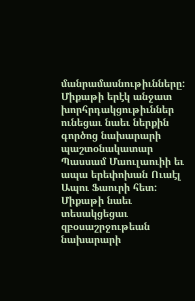մանրամասնութիւնները:
Միքաթի երէկ անջատ խորհրդակցութիւններ ունեցաւ նաեւ ներքին գործոց նախարարի պաշտօնակատար Պասսամ Մաուլաուիի եւ ապա երեփոխան Ուաէլ Ապու Ֆաուրի հետ: Միքաթի նաեւ տեսակցեցաւ զբօսաշրջութեան նախարարի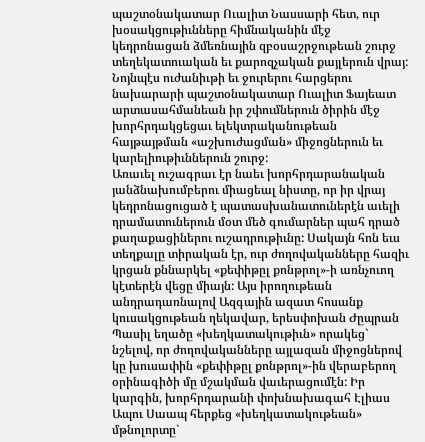պաշտօնակատար Ուալիտ Նասսարի հետ, ուր խօսակցութիւնները հիմնականին մէջ կեդրոնացան ձմեռնային զբօսաշրջութեան շուրջ տեղեկատուական եւ քարոզչական քայլերուն վրայ:
Նոյնպէս ուժանիւթի եւ ջուրերու հարցերու նախարարի պաշտօնակատար Ուալիտ Ֆայեատ արտասահմանեան իր շփումներուն ծիրին մէջ խորհրդակցեցաւ ելեկտրականութեան հայթայթման «աշխուժացման» միջոցներուն եւ կարելիութիւններուն շուրջ:
Առաւել ուշագրաւ էր նաեւ խորհրդարանական յանձնախումբերու միացեալ նիստը, որ իր վրայ կեդրոնացուցած է պատասխանատուներէն աւելի դրամատուներուն մօտ մեծ գումարներ պահ դրած քաղաքացիներու ուշադրութիւնը: Սակայն հոն եւս տեղքալը տիրական էր, ուր ժողովականները հազիւ կրցան քննարկել «քեփիթըլ քոնթրոլ»-ի առնչուող կէտերէն վեցը միայն: Այս իրողութեան անդրադառնալով Ազգային ազատ հոսանք կուսակցութեան ղեկավար, երեսփոխան Ժըպրան Պասիլ եղածը «խեղկատակութիւն» որակեց` նշելով, որ ժողովականները այլազան միջոցներով կը խուսափին «քեփիթըլ քոնթրոլ»-ին վերաբերող օրինագիծի մը մշակման վաւերացումէն: Իր կարգին, խորհրդարանի փոխնախագահ Էլիաս Ապու Սաապ հերքեց «խեղկատակութեան» մթնոլորտը`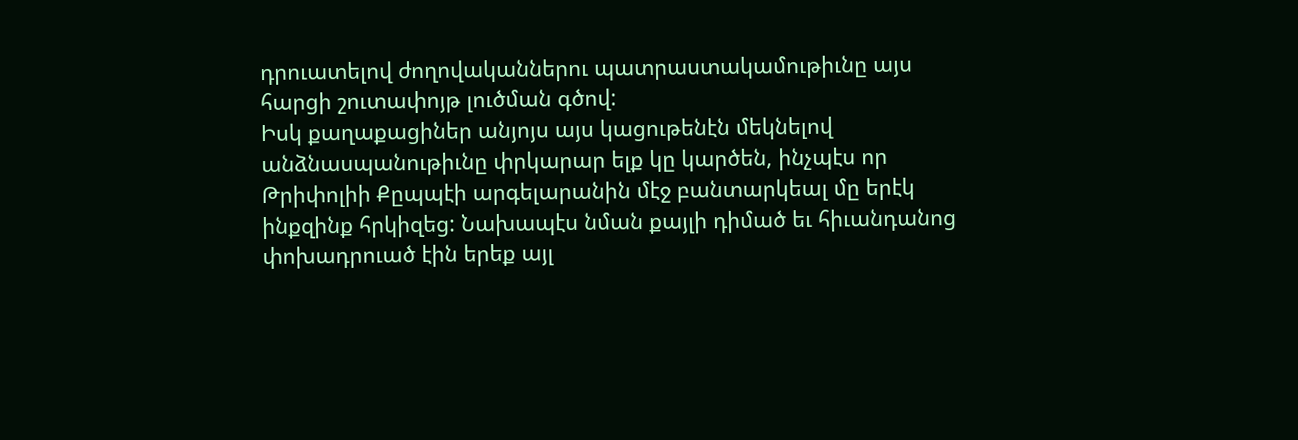դրուատելով ժողովականներու պատրաստակամութիւնը այս հարցի շուտափոյթ լուծման գծով:
Իսկ քաղաքացիներ անյոյս այս կացութենէն մեկնելով անձնասպանութիւնը փրկարար ելք կը կարծեն, ինչպէս որ Թրիփոլիի Քըպպէի արգելարանին մէջ բանտարկեալ մը երէկ ինքզինք հրկիզեց: Նախապէս նման քայլի դիմած եւ հիւանդանոց փոխադրուած էին երեք այլ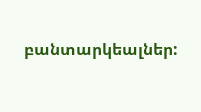բանտարկեալներ: